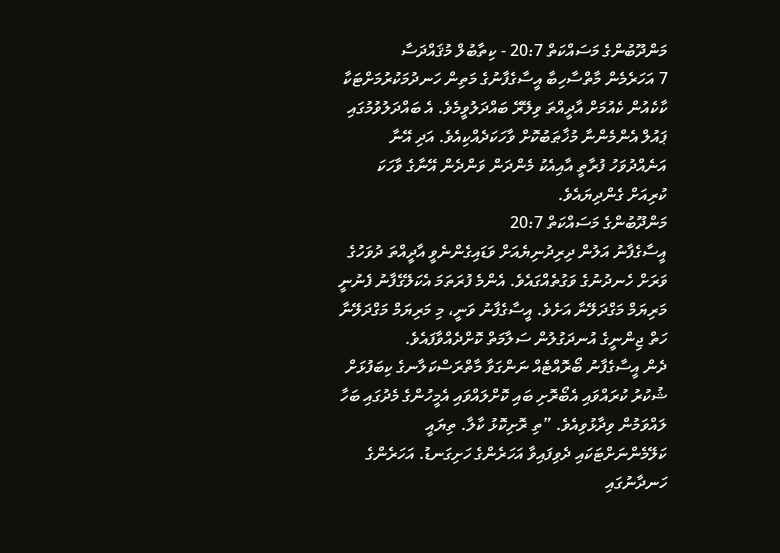މަންދޫބުންގެ މަސައްކަތް 20:7 - ކިތާބުލް މުޤައްދަސާ
7 އަހަރެމެން މާތްސާހިބާ އީސާގެފާނުގެ މަތިން ހަނދުމަކުރުމަށްޓަކާ ކާކެއުން ކެއުމަށް އާދީއްތަ ވިލޭރޭ ބައްދަލުވީމެވެ. އެ ބައްދަލުވުމުގައި ޕައުލް އެންމެންނާ މުޚާޠަބުކޮށް ވާހަކަދެއްކިއެވެ. އަދި އޭނާ އަނެއްދުވަހު ފުރާތީ އާއިއެކު މެންދަން ވަންދެން އޭނާގެ ވާހަކަ ކުރިއަށް ގެންދިޔައެވެ.
މަންދޫބުންގެ މަސައްކަތް 20:7
އީސާގެފާނު އަލުން ދިރިދުނިޔެއަށް ވަޑައިގެންނެވީ އާދީއްތަ ދުވަހުގެ ވަރަށް ހެނދުނުގެ ވަގުތެއްގައެވެ. އެންމެ ފުރަތަމަ އެކަލޭގެފާނު ފެނުނީ މަރިޔަމް މަގްދަލޭނާ އަށެވެ. އީސާގެފާނު ވަނީ، މި މަރިޔަމް މަގްދަލޭނާ ހަތް ޖިންނީގެ އުނދަގުލުން ސަލާމަތް ކޮށްދެއްވާފައެވެ.
ދެން އީސާގެފާނު ބޯރޮއްޓެއް ނަންގަވާ މާތްރަސްކަލާނގެ ކިބަފުޅަށް ޝުކުރު ކުރައްވައި އެބޯރޮށި ބައި ކޮށްލައްވައި އެމީހުންގެ މެދުގައި ބަހާ ލައްވަމުން ވިދާޅުވިއެވެ. ”ތި ރޮށިކޮޅު ކާލާ. ތިޔައީ ކަލޭމެންނަށްޓަކައި ދެވިފައިވާ އަހަރެންގެ ހަށިގަނޑު. އަހަރެންގެ ހަނދާނުގައި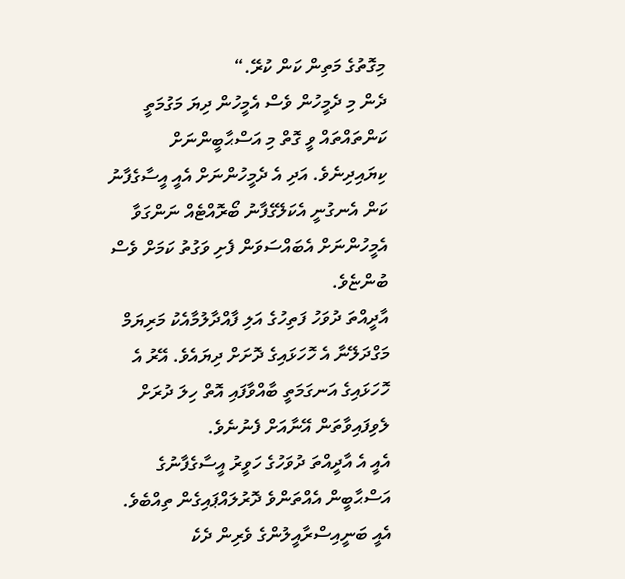މިގޮތުގެ މަތިން ކަން ކުރޭ.“
ދެން މި ދެމީހުން ވެސް އެމީހުން ދިޔަ މަގުމަތީ ކަންތައްތައް ވީ ގޮތް މި އަސްޙާބީންނަށް ކިޔައިދިނެވެ. އަދި އެ ދެމީހުންނަށް އެއީ އީސާގެފާނު ކަން އެނގުނީ އެކަލޭގެފާނު ބޯރޮއްޓެއް ނަންގަވާ އެމީހުންނަށް އެބައްސަވަން ފެށި ވަގުތު ކަމަށް ވެސް ބުންޏެވެ.
އާދީއްތަ ދުވަހު ފަތިހުގެ އަލި ފާއްދާލުމާއެކު މަރިޔަމް މަގްދަލޭނާ އެ ހޮހަޅައިގެ ދޮށަށް ދިޔައެވެ. އޭރު އެ ހޮހަޅައިގެ އަނގަމަތީ ބާއްވާފައި އޮތް ހިލަ ދުރަށް ލެވިފައިވާތަން އޭނާއަށް ފެނުނެވެ.
އެއީ އެ އާދީއްތަ ދުވަހުގެ ހަވީރު އީސާގެފާނުގެ އަސްޙާބީން އެއްތަންވެ ދޮރުލައްޕައިގެން ތިއްބެވެ. އެއީ ބަނީއިސްރާއީލުންގެ ވެރިން ދެކެ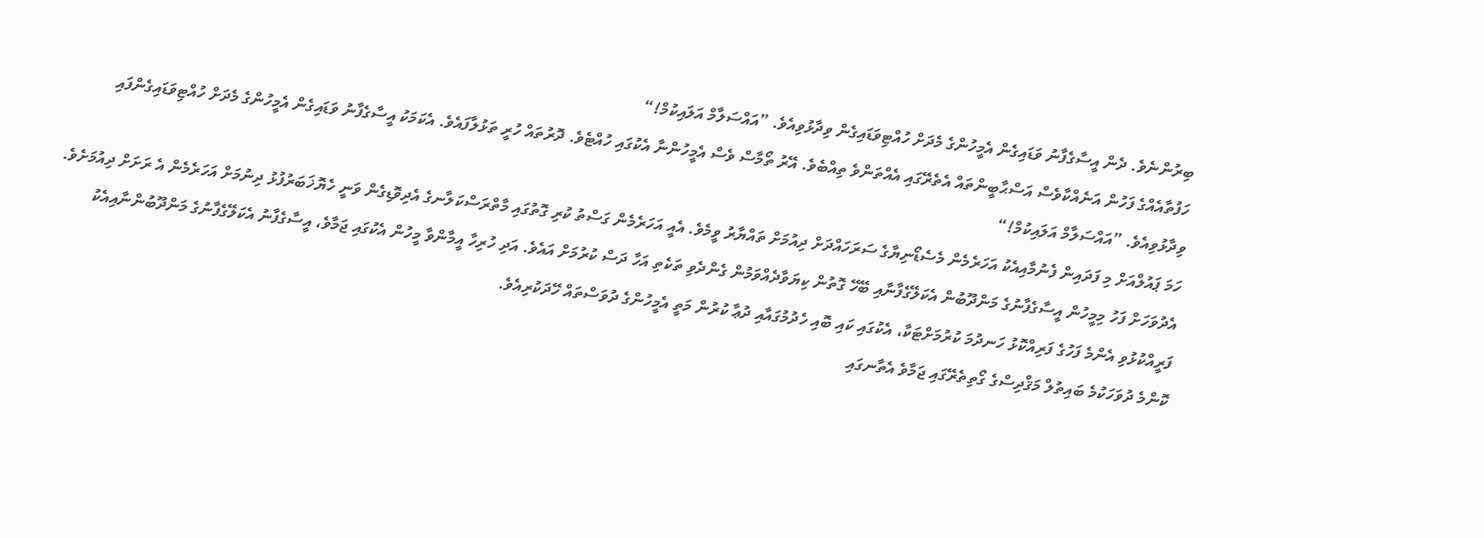ބިރުންނެވެ. ދެން އީސާގެފާނު ވަޑައިގެން އެމީހުންގެ މެދަށް ހުއްޓިވަޑައިގެން ވިދާޅުވިއެވެ. ”އައްސަލާމް އަލައިކުމް!“
ހަފުތާއެއްގެ ފަހުން އަނެއްކާވެސް އަސްޙާބީންތައް އެތެރޭގައި އެއްތަންވެ ތިއްބެވެ. އޭރު ތޯމާސް ވެސް އެމީހުންނާ އެކުގައި ހުއްޓެވެ. ދޮރުތައް ހުރީ ތަޅުލާފައެވެ. އެކަމަކު އީސާގެފާނު ވަޑައިގެން އެމީހުންގެ މެދަށް ހުއްޓިވަޑައިގެންފައި ވިދާޅުވިއެވެ. ”އައްސަލާމް އަލައިކުމް!“
ހަމަ ޕައުލްއަށް މި ފަދައިން ފެނުމާއިއެކު އަހަރެމެން މެސެޑޯނިޔާގެ ސަރަހައްދަށް ދިއުމަށް ތައްޔާރު ވީމެވެ. އެއީ އަހަރެމެން ގަސްތު ކުރި ގޮތުގައި މާތްރަސްކަލާނގެ އެދިވޮޑިގެން ވަނީ ހެޔޮޚަބަރުފުޅު ދިނުމަށް އަހަރެމެން އެ ރަށަށް ދިއުމަށެވެ.
އެދުވަހަށް ފަހު މިމީހުން އީސާގެފާނުގެ މަންދޫބުން އެކަލޭގެފާނާއި ބޭހޭ ގޮތުން ކިޔަވާދެއްވަމުން ގެންދެވި ތަކެތި އަހާ ދަސް ކުރުމަށް އައެވެ. އަދި ހުރިހާ އީމާންވާ މީހުން އެކުގައި ޖަމާވެ، އީސާގެފާނު އެކަލޭގެފާނުގެ މަންދޫބުންނާއިއެކު ފަރީއްކުޅުވި އެންމެ ފަހުގެ ފަރިއްކޮޅު ހަނދުމަ ކުރުމަށްޓަކާ، އެކުގައި ކައި ބޮއި ހެދުމުގައާއި ދުޢާ ކުރުން މަތީ އެމީހުންގެ ދުވަސްތައް ހޭދަކުރިއެވެ.
ކޮންމެ ދުވަހަކުމެ ބައިތުލް މަޤްދިސްގެ ގޯތިތެރޭގައި ޖަމާވެ އެތާނގައި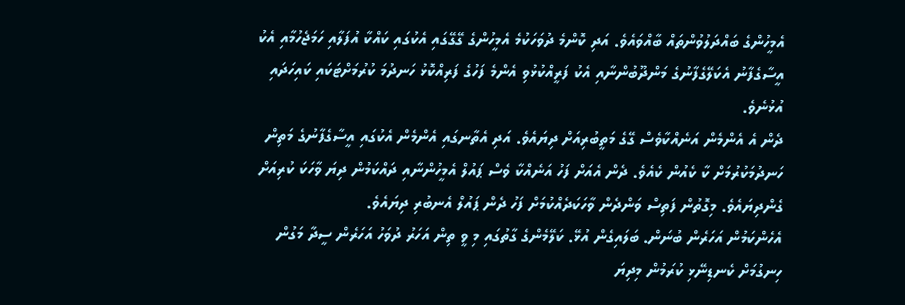އެމީހުންގެ ބައްދަލުވުންތައް ބާއްވައެވެ. އަދި ކޮންމެ ދުވަހަކުމެ އެމީހުންގެ ގޭގޭގައި އެކުގައި ކައްކާ އުފަލާއި ހަމަޖެހުމާއި އެކު އީސާގެފާނު އެކަލޭގެފާނުގެ މަންދޫބުންނާއި އެކު ފަރީއްކުޅުވި އެންމެ ފަހުގެ ފަރިއްކޮޅު ހަނދުމަ ކުރުމަށްޓަކައި ކައިހަދައި އުޅުނެވެ.
ދެން އެ އެންމެން އަނެއްކާވެސް ގޭގެ މަތީބުރިއަށް ދިޔައެވެ. އަދި އެތާނގައި އެންމެން އެކުގައި އީސާގެފާނުގެ މަތިން ހަނދުމަކުރުމަށް ކާ ކެއުން ކެއެވެ. ދެން އެއަށް ފަހު އަނެއްކާ ވެސް ޕައުލް އެމީހުންނާއި ދައްކަމުން ދިޔަ ވާހަކަ ކުރިއަށް ގެންދިޔައެވެ. މިގޮތުން ފަތިސް ވަންދެން ވާހަކަދެއްކުމަށް ފަހު ދެން ޕައުލް އެނބުރި ދިޔައެވެ.
އެހެންކަމުން އަހަރެން ބުނަން. ބަލައިގެން އުޅޭ. ކަލޭމެންގެ ގާތުގައި މި ވީ ތިން އަހަރު ދުވަހު އަހަރެން ސީދާ މަގުން ހިނގުމަށް ކެނޑިނޭޅި ކުރަމުން މިދިޔަ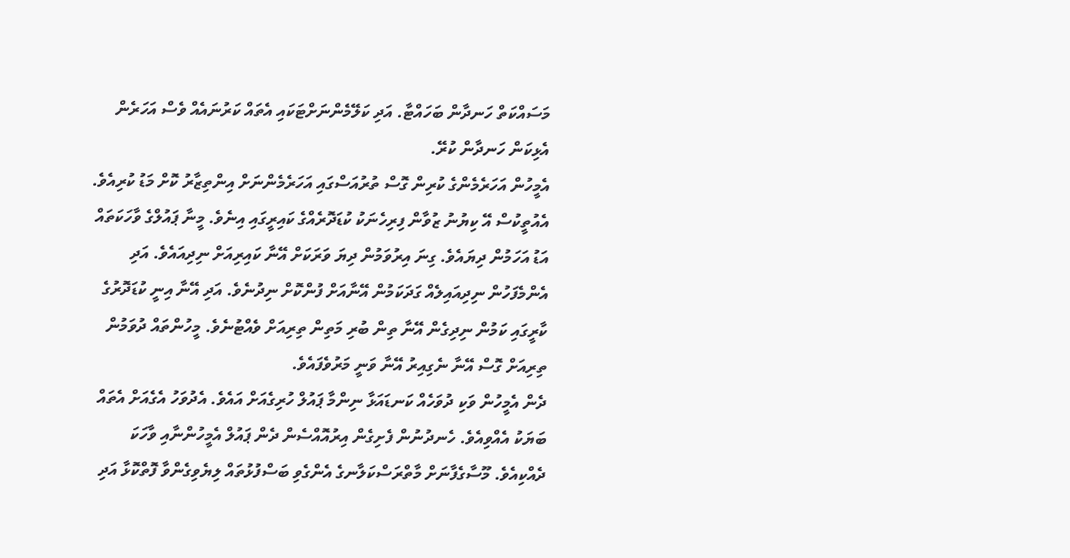މަސައްކަތް ހަނދާން ބަހައްޓާ. އަދި ކަލޭމެންނަށްޓަކައި އެތައް ކަރުނައެއް ވެސް އަހަރެން އެޅިކަން ހަނދާން ކުރޭ.
އެމީހުން އަހަރެމެންގެ ކުރިން ގޮސް ތުރުއަސްގައި އަހަރެމެންނަށް އިންތިޒާރު ކޮށް މަޑު ކުރިއެވެ.
އެއުތީކުސް އޭ ކިޔުނު ޒުވާން ފިރިހެނަކު ކުޑަދޮރެއްގެ ކައިރީގައި އިނެވެ. މީނާ ޕައުލްގެ ވާހަކަތައް އަޑު އަހަމުން ދިޔައެވެ. ގިނަ އިރުވަމުން ދިޔަ ވަރަކަށް އޭނާ ކައިރިއަށް ނިދިއައެވެ. އަދި އެންމެފަހުން ނިދިއައިލެއް ގަދަކަމުން އޭނާއަށް ފުންކޮށް ނިދުނެވެ. އަދި އޭނާ އިނީ ކުޑަދޮރުގެ ކާރީގައި ކަމުން ނިދިގެން އޭނާ ތިން ބުރި މަތިން ތިރިއަށް ވެއްޓުނެވެ. މީހުންތައް ދުވަމުން ތިރިއަށް ގޮސް އޭނާ ނެގިއިރު އޭނާ ވަނީ މަރުވެފައެވެ.
ދެން އެމީހުން ވަކި ދުވަހެއް ކަނޑައަޅާ ނިންމާ ޕައުލް ހުރިގެއަށް އައެވެ. އެދުވަހު އެގެއަށް އެތައް ބަޔަކު އެއްވިއެވެ. ހެނދުނުން ފެށިގެން އިރުއޮއްސެން ދެން ޕައުލް އެމީހުންނާއި ވާހަކަ ދެއްކިއެވެ. މޫސާގެފާނަށް މާތްރަސްކަލާނގެ އެންގެވި ބަސްފުޅުތައް ލިޔެވިގެންވާ ފޮތްކޮޅާ އަދި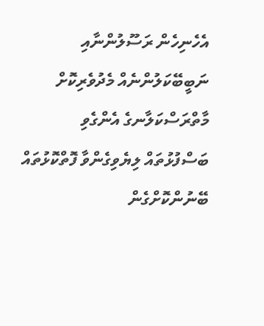އެހެނިހެން ރަސޫލުންނާއި ނަބީބޭކަލުންނެއް މެދުވެރިކޮށް މާތްރަސްކަލާނގެ އެންގެވި ބަސްފުޅުތައް ލިޔެވިގެންވާ ފޮތްކޮޅުތައް ބޭނުންކޮށްގެން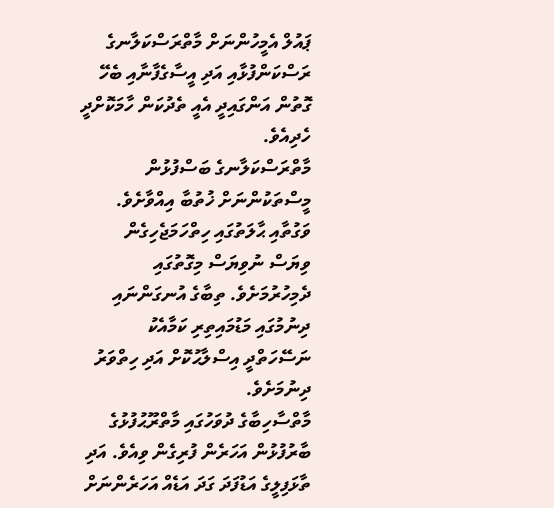ޕައުލް އެމީހުންނަށް މާތްރަސްކަލާނގެ ރަސްކަންފުޅާއި އަދި އީސާގެފާނާއި ބެހޭ ގޮތުން އަންގައިދީ އެއީ ތެދުކަން ހާމަކޮށްދީ ހެދިއެވެ.
މާތްރަސްކަލާނގެ ބަސްފުޅުން މީސްތަކުންނަށް ޚުތުބާ އިއްވާށެވެ. ވަގުތާއި ޙާލަތުގައި ހިތްހަމަޖެހިގެން ވިޔަސް ނުވިޔަސް މިގޮތުގައި ދެމިހުރުމަށެވެ. ތިބާގެ އުނގަންނައި ދިނުމުގައި މަޑުމައިތިރި ކަމާއެކު ނަސޭހަތްދީ އިސްލާޙުކޮށް އަދި ހިތްވަރު ދިނުމަށެވެ.
މާތްސާހިބާގެ ދުވަހުގައި މާތްރޫޙުފުޅުގެ ބާރުފުޅުން އަހަރެން ފުރިގެން ވިއެވެ. އަދި ތާޅަފިލީގެ އަޑުފަދަ ގަދަ އަޑެއް އަހަރެންނަށް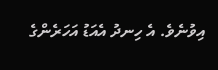އިވުނެވެ. އެ ހިނދު އެއަޑު އަހަރެންގެ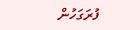ފުރަގަހުން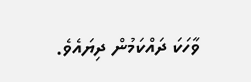ވާހަކަ ދައްކަމުން ދިޔައެވެ.